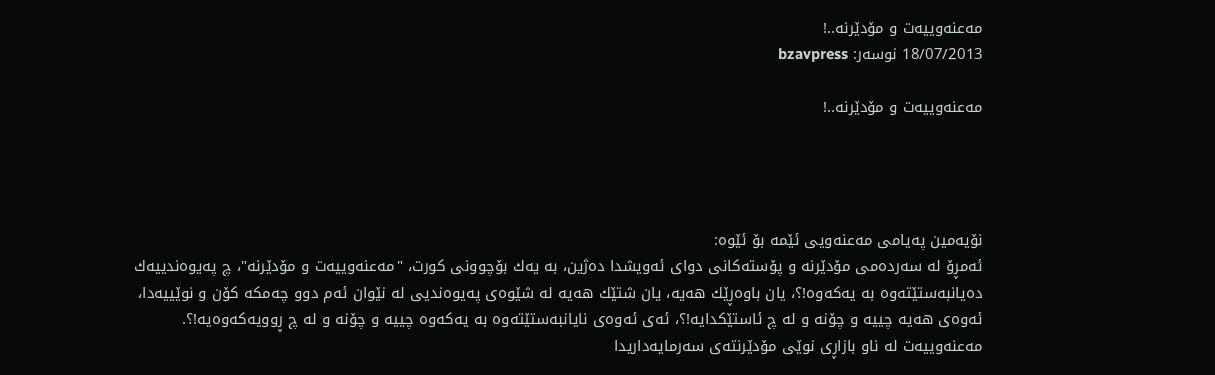مه‌عنه‌وییه‌ت و مۆدێرنه‌..!
18/07/2013 نوسەر: bzavpress

مه‌عنه‌وییه‌ت و مۆدێرنه‌..!




نۆیه‌مین په‌یامی‌ مه‌عنه‌ویی ئێمه‌ بۆ ئێوه‌:
ئه‌مڕۆ له‌ سه‌رده‌می‌ مۆدێرنه‌ و پۆسته‌كانی‌ دوای‌ ئه‌ویشدا ده‌ژین، به‌ یه‌ك بۆچوونی‌ كورت، "مه‌عنه‌وییه‌ت و مۆدێرنه‌"، چ په‌یوه‌ندییه‌ك ده‌یانبه‌ستێته‌وه‌ به‌ یه‌كه‌وه‌!؟، یان باوه‌ڕێك هه‌یه‌، یان شتێك هه‌یه‌ له‌ شێوه‌ی‌ په‌یوه‌ندیی له‌ نێوان ئه‌م دوو چه‌مكه‌ كۆن و نوێییه‌دا، ئه‌وه‌ی‌ هه‌یه‌ چییه‌ و چۆنه‌ و له‌ چ ئاستێكدایه‌!؟، ئه‌ی‌ ئه‌وه‌ی‌ نایانبه‌ستێته‌وه‌ به‌ یه‌كه‌وه‌ چییه‌ و چۆنه‌ و له‌ چ ڕوویه‌كه‌وه‌یه‌!؟.
مه‌عنه‌وییه‌ت له‌ ناو بازاڕی‌ نوێی مۆدێرنته‌ی‌ سه‌رمایه‌داریدا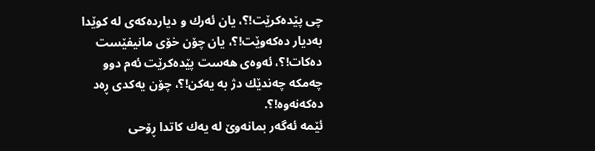چی‌ پێده‌كرێت!؟، یان ئه‌رك و دیارده‌كه‌ی‌ له‌ كوێدا به‌دیار ده‌كه‌وێت!؟، یان چۆن خۆی‌ مانیفێست ده‌كات!؟، ئه‌وه‌ی‌ هه‌ست پێده‌كرێت ئه‌م دوو چه‌مكه‌ چه‌ندێك دژ به‌ یه‌كن!؟، چۆن یه‌كدی‌ ڕه‌د ده‌كه‌نه‌وه‌!؟.
ئێمه‌ ئه‌گه‌ر بمانه‌وێ‌ له‌ یه‌ك كاتدا ڕۆحی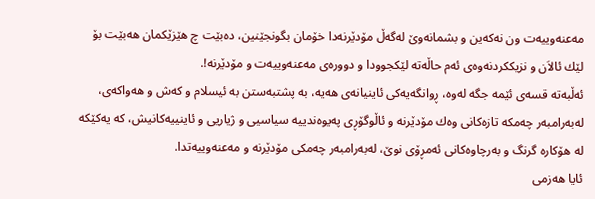مه‌عنه‌وییه‌ت ون نه‌كه‌ین و بشمانه‌وێ‌ له‌گه‌ڵ مۆدێرنه‌دا خۆمان بگونجێنین، ده‌بێت چ هێزێكمان هه‌بێت بۆ لێك ئالاَن و نزیككردنه‌وه‌ی‌ ئه‌م حاڵه‌ته‌ لێكجوودا و دووره‌ی‌ مه‌عنه‌وییه‌ت و مۆدێرنه‌!.
ئه‌ڵبه‌ته‌ قسه‌ی‌ ئێمه‌ جگه‌ له‌وه‌، ڕوانگه‌یه‌كی‌ ئاینیانه‌ی‌ هه‌یه‌، به‌ پشتبه‌ستن به‌ ئیسلام و كه‌ش و هه‌واكه‌ی‌، له‌به‌رامبه‌ر چه‌مكه‌ تازه‌كانی‌ وه‌ك مۆدێرنه‌ و ئاڵوگۆڕی‌ په‌یوه‌ندییه‌ سیاسیی‌ و ژیاریی و ئاینییه‌كانیش، كه‌ یه‌كێكه‌ له‌ هۆكاره‌ گرنگ و به‌رچاوه‌كانی‌ ئه‌مڕۆی‌ نوێ‌، له‌به‌رامبه‌ر چه‌مكی‌ مۆدێرنه‌ و مه‌عنه‌وییه‌تدا.
ئایا هه‌زمی‌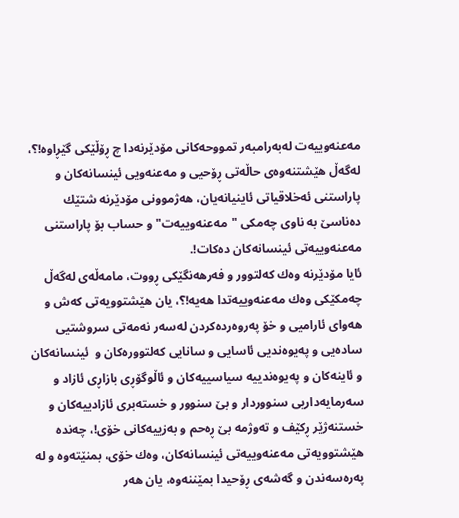مه‌عنه‌وییه‌ت له‌به‌رامبه‌ر تمووحه‌كانی‌ مۆدێرنه‌دا چ ڕۆڵێكی‌ گێڕاوه‌!؟، له‌گه‌ڵ هێشتنه‌وه‌ی‌ حاڵه‌تی‌ ڕۆحیی‌ و مه‌عنه‌ویی‌ ئینسانه‌كان و پاراستنی‌ ئه‌خلاقیاتی‌ ئاینیانه‌یان، هه‌ژموونی‌ مۆدێرنه‌ شتێك ده‌ناسێ‌ به‌ ناوی‌ چه‌مكی‌ "مه‌عنه‌وییه‌ت" و حساب بۆ پاراستنی‌ مه‌عنه‌وییه‌تی‌ ئینسانه‌كان ده‌كات!.
ئایا مۆدێرنه‌ وه‌ك كه‌لتوور و فه‌رهه‌نگێكی‌ ڕووت، مامه‌ڵه‌ی‌ له‌گه‌ڵ چه‌مكێكی‌ وه‌ك مه‌عنه‌وییه‌تدا هه‌یه‌!؟، یان هێشتوویه‌تی‌ كه‌ش و هه‌وای‌ ئارامیی و خۆ په‌روه‌رده‌كردن له‌سه‌ر نه‌مه‌تی‌ سروشتیی ساده‌یی و په‌یوه‌ندیی‌ ئاسایی و سانایی كه‌لتووره‌كان و  ئینسانه‌كان و ئاینه‌كان و په‌یوه‌ندییه‌ سیاسییه‌كان و ئاڵوگۆڕی‌ بازاڕی‌ ئازاد و سه‌رمایه‌داریی سنووردار و بێ‌ سنوور و خسته‌بری‌ ئازادییه‌كان و خستنه‌ژێر ڕكێف و ته‌وژمه‌ بێ‌ ڕه‌حم و به‌زییه‌كانی‌ خۆی‌!، چه‌نده‌ هێشتوویه‌تی‌ مه‌عنه‌وییه‌تی‌ ئینسانه‌كان، وه‌ك خۆی‌، بمنێته‌وه‌ و له‌ په‌ره‌سه‌ندن و گه‌شه‌ی‌ ڕۆحیدا بمێننه‌وه‌، یان هه‌ر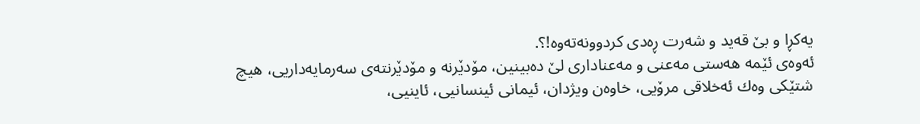یه‌كڕا و بێ قه‌ید و شه‌رت ڕه‌دی‌ كردوونه‌ته‌وه‌!؟.
ئه‌وه‌ی‌ ئێمه‌ هه‌ستی‌ مه‌عنی‌ و مه‌عناداری‌ لێ ده‌بینین، مۆدێرنه‌ و مۆدێرنته‌ی‌ سه‌رمایه‌داریی، هیچ شتێكی‌ وه‌ك ئه‌خلاقی‌ مرۆیی، خاوه‌ن ویژدان، ئیمانی‌ ئینسانیی، ئاینیی‌،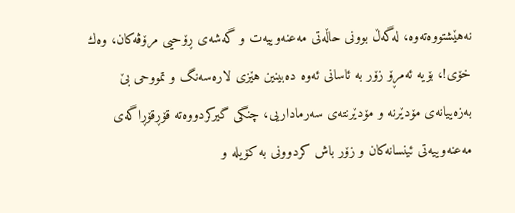نه‌هێشتووه‌ته‌وه‌، له‌گه‌ڵ بوونی‌ حاڵه‌تی‌ مه‌عنه‌وییه‌ت و گه‌شه‌ی‌ ڕۆحیی‌ مرۆڤه‌كان، وه‌ك خۆی‌!، بۆیه‌ ئه‌مڕۆ زۆر به‌ ئاسانی‌ ئه‌وه‌ ده‌بینین هێزی‌ لاره‌سه‌نگ و تمووحی‌ بێ‌ به‌زه‌ییانه‌ی‌ مۆدێرنه‌ و مۆدێرنته‌ی‌ سه‌رماداریی، چنگی‌ گیركردووه‌ته‌ قۆڕقۆڕاگه‌ی‌ مه‌عنه‌وییه‌تی‌ ئینسانه‌كان و زۆر باش كردوونی‌ به‌ كۆیله‌ و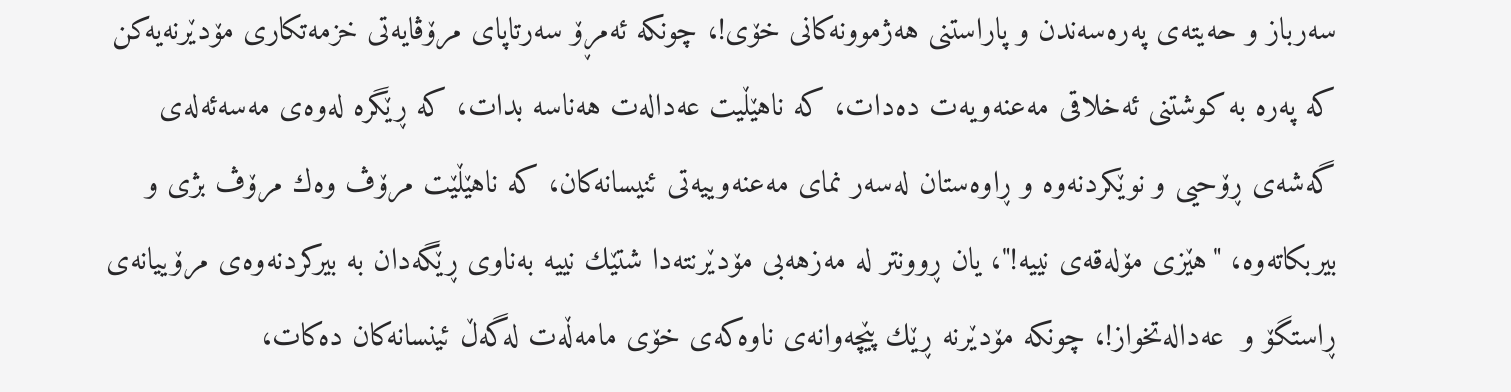سه‌رباز و حه‌یته‌ی‌ په‌ره‌سه‌ندن و پاراستنی‌ هه‌ژموونه‌كانی‌ خۆی‌!، چونكه‌ ئه‌مڕۆ سه‌رتاپای‌ مرۆڤایه‌تی‌ خزمه‌تكاری‌ مۆدێرنه‌یه‌كن كه‌ په‌ره‌ به‌ كوشتنی‌ ئه‌خلاقی‌ مه‌عنه‌ویه‌ت ده‌دات، كه‌ ناهێڵیت عه‌داله‌ت هه‌ناسه‌ بدات، كه‌ ڕێگره‌ له‌وه‌ی‌ مه‌سه‌ئه‌له‌ی‌ گه‌شه‌ی‌ ڕۆحیی‌ و نوێكردنه‌وه‌ و ڕاوه‌ستان له‌سه‌ر نمای مه‌عنه‌وییه‌تی‌ ئنیسانه‌كان، كه‌ ناهێڵێت مرۆڤ وه‌ك مرۆڤ بژی‌ و بیربكاته‌وه‌، "هێزی‌ مۆله‌قه‌ی‌ نییه‌!"، یان ڕوونتر له‌ مه‌زهه‌بی‌ مۆدێرنته‌دا شتێك نییه‌ به‌ناوی‌ ڕێگه‌دان به‌ بیركردنه‌وه‌ی‌ مرۆییانه‌ی‌ ڕاستگۆ و  عه‌داله‌تخواز!، چونكه‌ مۆدێرنه‌ ڕێك پێچه‌وانه‌ی‌ ناوه‌كه‌ی‌ خۆی‌ مامه‌ڵه‌ت له‌گه‌ڵ ئینسانه‌كان ده‌كات،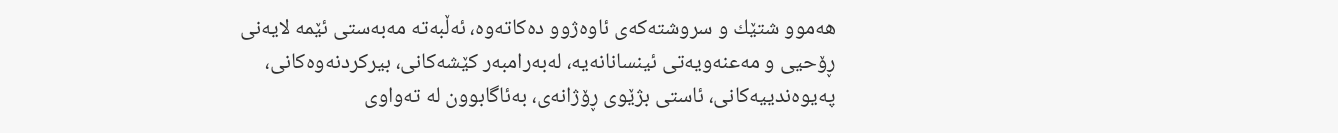هه‌موو شتێك و سروشته‌كه‌ی‌ ئاوه‌ژوو ده‌كاته‌وه‌، ئه‌ڵبه‌ته‌ مه‌به‌ستی‌ ئێمه‌ لایه‌نی‌ ڕۆحیی و مه‌عنه‌ویه‌تی‌ ئینسانانه‌یه‌، له‌به‌رامبه‌ر كێشه‌كانی‌، بیركردنه‌وه‌كانی‌، په‌یوه‌ندییه‌كانی‌، ئاستی‌ بژێوی‌ ڕۆژانه‌ی‌، به‌ئاگابوون له‌ ته‌واوی‌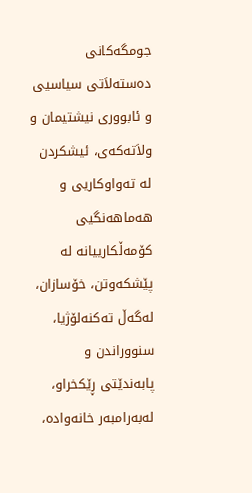جومگه‌كانی‌ ده‌سته‌لاَتی‌ سیاسیی و ئابووری‌ نیشتیمان و ولاَته‌كه‌ی‌، ئیشكردن له‌ ته‌واوكاریی و هه‌ماهه‌نگیی كۆمه‌ڵكارییانه‌ له‌ پێشكه‌وتن، خۆسازان، له‌گه‌ڵ ته‌كنه‌لۆژیا، سنووراندن و پابه‌ندێتی‌ ڕێكخراو، له‌به‌رامبه‌ر خانه‌واده‌،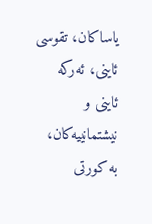یاساكان، تقوسی‌ ئاینی‌، ئه‌ركه‌ ئاینی‌ و نیشتمانییه‌كان، به‌ كورتی‌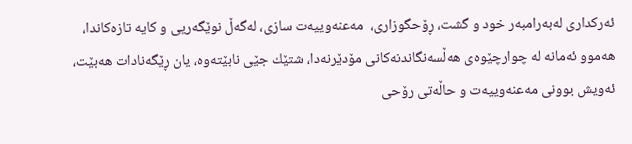ئه‌ركداری‌ له‌به‌رامبه‌ر خود و گشت، ڕۆحگوزاری‌،  مه‌عنه‌وییه‌ت سازی‌، له‌گه‌ڵ نوێگه‌ریی و كایه‌ تازه‌كاندا، هه‌موو ئه‌مانه‌ له‌ چوارچێوه‌ی‌ هه‌ڵسه‌نگاندنه‌كانی‌ مۆدێرنه‌دا، شتێك جێی‌ نابێته‌وه‌، یان ڕێگه‌نادات هه‌بێت، ئه‌ویش بوونی‌ مه‌عنه‌وییه‌ت و حاڵه‌تی‌ رۆحی‌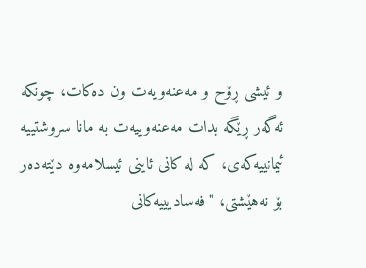و ئیشی‌ ڕۆح و مه‌عنه‌ویه‌ت ون ده‌كات، چونكه‌ ئه‌گه‌ر ڕێگه‌ بدات مه‌عنه‌وییه‌ت به‌ مانا سروشتییه‌ ئیمانییه‌كه‌ی‌، كه‌ له‌ كانی‌ ئاینی‌ ئیسلامه‌وه‌ دێته‌ده‌ر بۆ نه‌هێشتی‌، "فه‌سادیییه‌كانی‌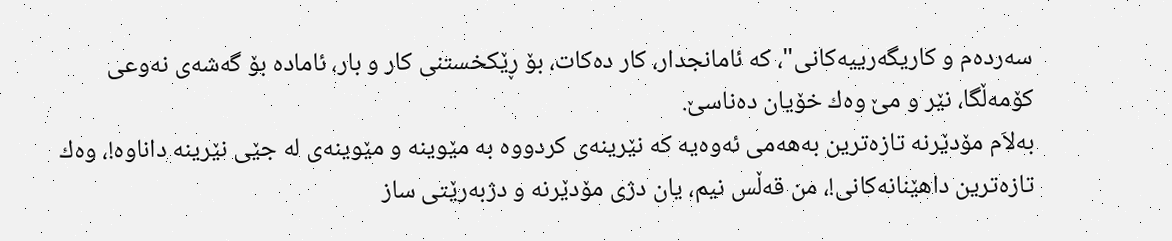سه‌رده‌م و كاریگه‌رییه‌كانی‌"، كه‌ ئامانجدار، كار ده‌كات، بۆ ڕێكخستنی‌ كار و بار، ئاماده‌ بۆ گه‌شه‌ی‌ نه‌وعی‌ كۆمه‌ڵگا، نێر و مێ‌ وه‌ك خۆیان ده‌ناسێ‌.
به‌لاَم مۆدێرنه‌ تازه‌ترین به‌هه‌می‌ ئه‌وه‌یه‌ كه‌ نێرینه‌ی‌ كردووه‌ به‌ مێوینه‌ و مێوینه‌ی‌ له‌ جێی‌ نێرینه‌ داناوه‌!، وه‌ك تازه‌ترین داهێنانه‌كانی‌!، من قه‌ڵس نیم، یان دژی‌ مۆدێرنه‌ و دژبه‌رێتی‌ ساز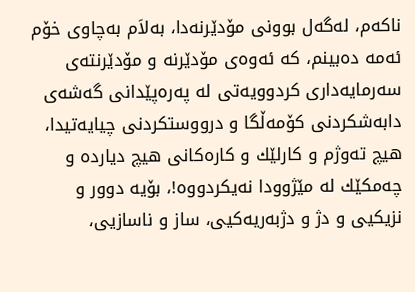ناكه‌م، له‌گه‌ل بوونی‌ مۆدێرنه‌دا، به‌لاَم به‌چاوی‌ خۆم ئه‌مه‌ ده‌بینم، كه‌ ئه‌وه‌ی‌ مۆدێرنه‌ و مۆدێرنته‌ی‌ سه‌رمایه‌داری‌ كردوویه‌تی‌ له‌ په‌ره‌پێدانی‌ گه‌شه‌ی‌ دابه‌شكردنی‌ كۆمه‌ڵگا و درووستكردنی‌ چیایه‌تیدا، هیچ ته‌وژم و كارلێك و كاره‌كانی‌ هیچ دیارده‌ و چه‌مكێك له‌ مێژوودا نه‌یكردووه‌!، بۆیه‌ دوور و نزیكیی و دژ و دژبه‌ریه‌كیی، ساز و ناسازیی،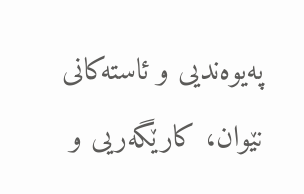په‌یوه‌ندیی‌ و ئاسته‌كانی‌ نێوان، كارێگه‌ریی و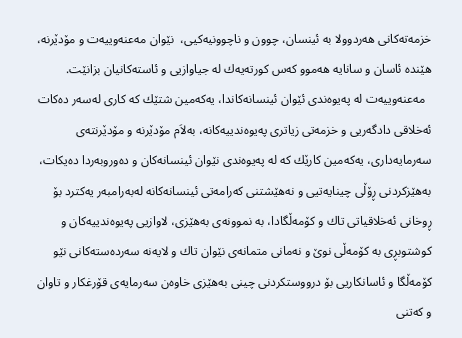خزمه‌ته‌كانی‌ هه‌ردوولا به‌ ئینسان، چوون و ناچوونیه‌كیی‌،  نێوان مه‌عنه‌وییه‌ت و مۆدێرنه‌، هێنده‌ ئاسان و سانایه‌ هه‌موو كه‌س كورته‌یه‌ك له‌ جیاوازیی و ئاسته‌كانیان بزانێت.
  مه‌عنه‌وییه‌ت له‌ په‌یوه‌ندی‌ ئێوان ئینسانه‌كاندا، یه‌كه‌مین شتێك كه‌ كاری‌ له‌سه‌ر ده‌كات ئه‌خلاقی‌ دادگه‌ریی و خزمه‌تی‌ زیاتری‌ په‌یوه‌ندییه‌كانه‌، به‌لاَم مۆدێرنه‌ و مۆدێرنته‌ی‌ سه‌رمایه‌داری‌، یه‌كه‌مین كارێك كه‌ له‌ په‌یوه‌ندی‌ نێوان ئینسانه‌كان و ده‌وروبه‌ردا ده‌یكات، به‌هێزكردنی‌ ڕۆڵی‌ چینایه‌تیی‌ و نه‌هێشتنی‌ كه‌رامه‌تی‌ ئینسانه‌كانه‌ له‌به‌رامبه‌ر یه‌كترد بۆ ڕوخانی‌ ئه‌خلاقیاتی‌ تاك و كۆمه‌ڵگادا، به‌ نموونه‌ی‌ به‌هێزی‌، لاوازیی په‌یوه‌ندییه‌كان و كوشتوبڕی‌ به‌ كۆمه‌ڵی‌ نوێ و نه‌مانی‌ متمانه‌ی‌ نێوان تاك و لایه‌نه‌ سه‌رده‌سته‌كانی‌ نێو كۆمه‌ڵگا و ئاسانكاریی‌ بۆ درووستكردنی‌ چینی‌ به‌هێزی‌ خاوه‌ن سه‌رمایه‌ی‌ قۆرغكار و تاوان و كه‌تنی‌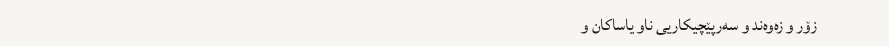زۆر و زه‌وه‌ند و سه‌رپێچیكاریی‌ ناو یاساكان و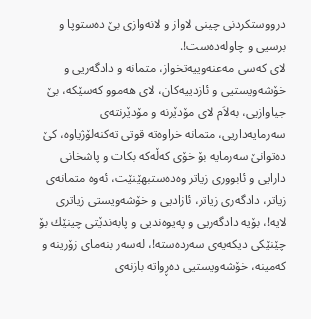درووستكردنی‌ چینی‌ لاواز و لانه‌وازی‌ بێ‌ ده‌ستوپا و برسیی و چاوله‌ده‌ست!.
لای‌ كه‌سی‌ مه‌عنه‌وییه‌تخواز، متمانه‌ و دادگه‌ریی و خۆشه‌ویستیی‌ و ئازدییه‌كان، لای‌ هه‌موو كه‌سێكه‌، بێ جیاوازیی‌، به‌لاَم لای‌ مۆدێرنه‌ و مۆدێرنته‌ی‌ سه‌رمایه‌داریی‌، متمانه‌ خراوه‌ته‌ قوتی‌ ته‌كنه‌لۆژیاوه‌، كێ‌ ده‌توانێ‌ سه‌رمایه‌ بۆ خۆی‌ كه‌ڵه‌كه‌ بكات و پاشخانی‌ دارایی و ئابووری‌ زیاتر وه‌ده‌ستبهێنێت، ئه‌وه‌ متمانه‌ی‌ زیاتر، دادگه‌ری‌ زیاتر، ئازادیی و خۆشه‌ویستی‌ زیاتری‌ لایه‌!، بۆیه‌ دادگه‌ریی‌ و په‌یوه‌ندیی و پابه‌ندێتی‌ چینێك بۆ چێنێكی‌ دیكه‌یه‌ی‌ سه‌رده‌سته‌!، له‌سه‌ر بنه‌مای‌ زۆرینه‌ و كه‌مینه‌، خۆشه‌ویستیی ده‌ڕواته‌ بازنه‌ی‌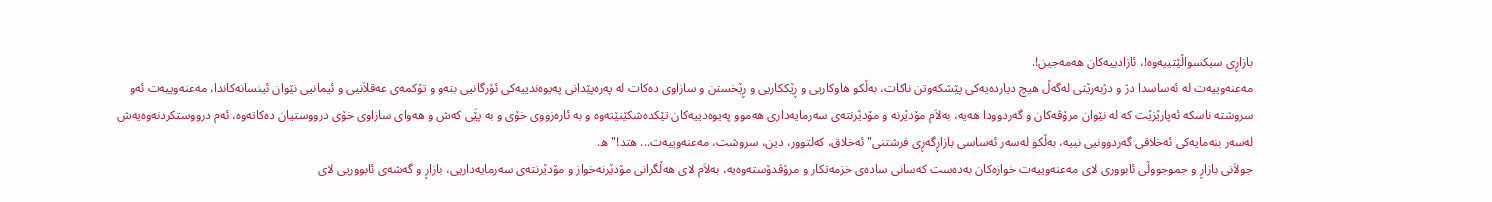بازاڕی‌ سیكسواڵێتییه‌وه‌!، ئازادییه‌كان هه‌مه‌جین!.
مه‌عنه‌وییه‌ت له‌ ئه‌ساسدا دژ و دژبه‌رێتی‌ له‌گه‌ڵ هیچ دیارده‌یه‌كی‌ پێشكه‌وتن ناكات، به‌ڵكو هاوكاریی و ڕێككاریی‌ و ڕێخستن و سازاوی‌ ده‌كات له‌ په‌ره‌پێدانی‌ په‌یوه‌ندییه‌كی‌ ئۆرگانیی‌ بته‌و و تۆكمه‌ی‌ عه‌قلاَنیی و ئیمانیی‌ نێوان ئینسانه‌كاندا، مه‌عنه‌وییه‌ت ئه‌و سروشته‌ ناسكه‌ ئه‌پارێزێت كه‌ له‌ نێوان مرۆڤه‌كان و گه‌ردوودا هه‌یه‌، به‌لاَم مۆدێرنه‌ و مۆدێرنته‌ی‌ سه‌رمایه‌داری‌ هه‌موو په‌یوه‌دییه‌كان تێكده‌شكێنێته‌وه‌ و به‌ ئاره‌زووی‌ خۆی‌ و به‌ پێَی‌ كه‌ش و هه‌وای‌ سازاوی‌ خۆی‌ درووستیان ده‌كاته‌وه‌، ئه‌م درووستكردنه‌وه‌یه‌ش له‌سه‌ر بنه‌مایه‌كی‌ ئه‌خلاقی‌ گه‌ردوونیی نییه‌، به‌ڵكو له‌سه‌ر ئه‌ساسی بازاڕگه‌ڕی‌ فرشتنی‌" ئه‌خلاق، كه‌لتوور، دین، سروشت، مه‌عنه‌وییه‌ت... هتد!"ه‌.
جولاَنی‌ بازاڕ و جموجووڵی‌ ئابووری‌ لای‌ مه‌عنه‌وییه‌ت خوازه‌كان به‌ده‌ست كه‌سانی‌ ساده‌ی‌ خزمه‌تكار و مرۆڤدۆسته‌وه‌یه‌، به‌لاَم لای‌ هه‌ڵگرانی‌ مۆدێرنه‌خواز و مۆدێرنته‌ی‌ سه‌رمایه‌داریی، بازاڕ و گه‌شه‌ی‌ ئابووریی لای‌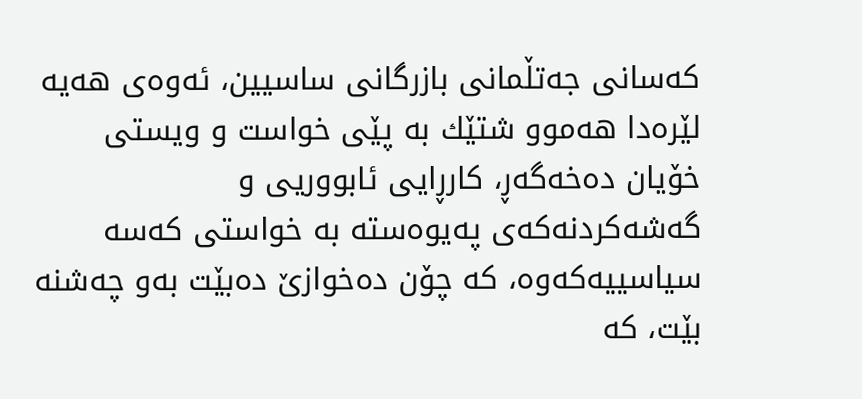كه‌سانی‌ جه‌تڵمانی‌ بازرگانی‌ ساسیین، ئه‌وه‌ی‌ هه‌یه‌ لێره‌دا هه‌موو شتێك به‌ پێی‌ خواست و ویستی‌ خۆیان ده‌خه‌گه‌ڕ، كارڕایی ئابووریی و گه‌شه‌كردنه‌كه‌ی‌ په‌یوه‌سته‌ به‌ خواستی‌ كه‌سه‌ سیاسییه‌كه‌وه‌، كه‌ چۆن ده‌خوازێ‌ ده‌بێت به‌و چه‌شنه‌ بێت، كه‌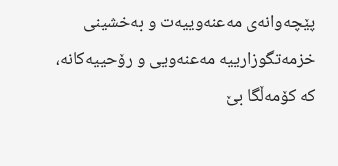پێچه‌وانه‌ی‌ مه‌عنه‌وییه‌ت و به‌خشینی‌ خزمه‌تگوزارییه‌ مه‌عنه‌ویی و رۆحییه‌كانه‌، كه‌ كۆمه‌ڵگا بێ‌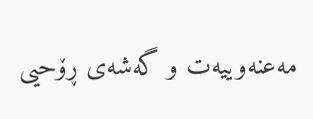مه‌عنه‌وییه‌ت و گه‌شه‌ی‌ ڕۆحیی‌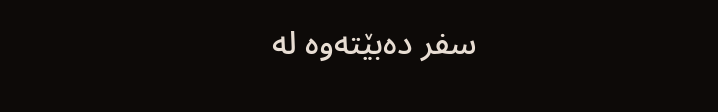سفر ده‌بێته‌وه‌ له‌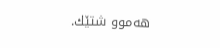هه‌موو شتێك.